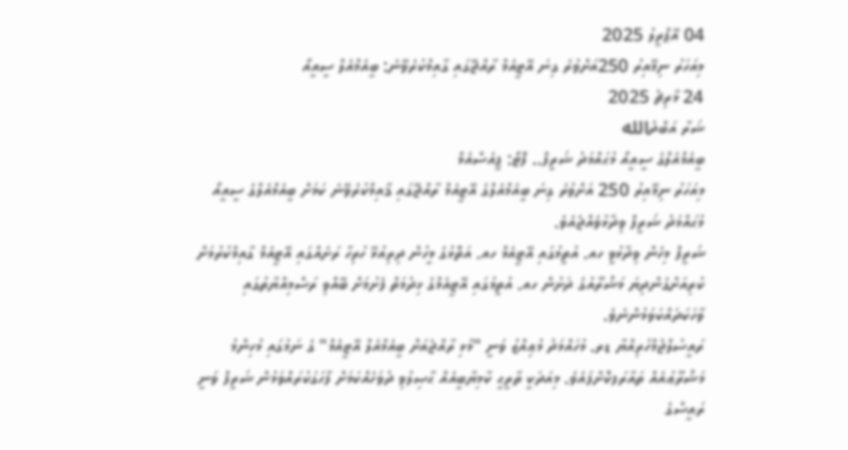04 އޭޕްރީލު 2025
މިއަހަރު ނިމޭއިރު 250އަށްވުރެ ގިނަ އޭޓީއެމް ރާއްޖޭގައި ގާއިމްކުރެވޭނެ: ބީއެމްއެލް ސީއީއޯ
24 މާރިޗު 2025
ޝަރާ އަބްދުالله
ބީއެމްއެލްގެ ސީއީއޯ މުޙައްމަދު ޝަރީފް.. ފޮޓޯ: ޕީއެސްއެމް
މިއަހަރު ނިމޭއިރު 250 އަށްވުރެ ގިނަ ބީއެމްއެލްގެ އޭޓީއެމް ރާއްޖޭގައި ޤާއިމްކުރެވޭނެ ކަމަށް ބީއެމްއެލްގެ ސީއީއޯ މުޙައްމަދު ޝަރީފް ވިދާޅުވެއްޖެއެވެ.
ޝަރީފް މިހެން ވިދާޅުވީ ހއ. އުތީމުގައި އޭޓީއެމް ހއ. އަތޮޅުގެ މީހުން ދިރިއުޅޭ ހުރިހާ ރަށެއްގައި އޭޓީއެމް ގާއިމްކުރުމަށް ކުރިއަށްގެންދިޔަ މަޝްރޫއުގެ ދަށުން ހއ. އުތީމުގައި އޭޓީއެމްގެ ޚިދުމަތް ފެށުމަށް ބޭއްވި ރަސްމިއްޔާތުގައި ވާހަކަދައްކަވަމުންނެވެ.
ރައީސުލްޖުމްހުރިއްޔާ ޑރ. މުހައްމަދު މުޢިއްޒު ވަނީ "މުޅި ރާއްޖެއަށް ބީއެމްއެލް އޭޓީއެމް" ގެ ނަމުގައި މުހިންމު މަޝްރޫޢުއެއް ތައާރަފކޮށްފައެވެ. މިއަދަކީ ތާރީޙީ ކާމިޔާބީއެއް ޙާޞިލުވި ދުވަހެއްކަމަށް ފާހަގަކުރައްވަމުން ޝަރީފް ވަނީ ރައީސްގެ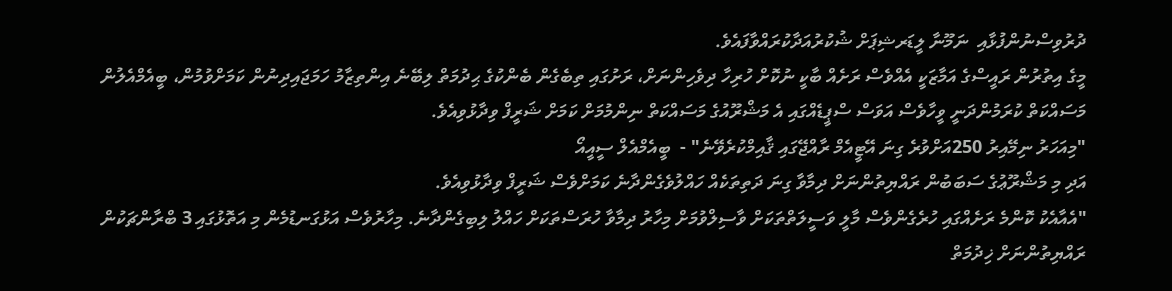ދުރުވިސްނުންފުޅާއި  ނަމޫނާ ލީޑަރޝިޕަށް ޝުކުރުއަދާކުރައްވާފައެވެ.
މީގެ އިތުރުން ރައީސްގެ އަމާޒަކީ އެއްވެސް ރަށެއް ބާކީ ނުކޮށް ހުރިހާ ދިވެހިންނަށް، ރަށުގައި ތިބެގެން ބެންކުގެ ޙިދުމަތް ލިބޭނެ އިންތިޒާމު ހަމަޖައިދިނުން ކަމަށްވުމުން، ބީއެމްއެލުން މަސައްކަތް ކުރަމުންދަނީ ވީހާވެސް އަވަސް ސްޕީޑެއްގައި އެ މަޝްރޫއުގެ މަސައްކަތް ނިންމުމަށް ކަމަށް ޝަރީފް ވިދާޅުވިއެވެ.
"މިއަހަރު ނިމޭއިރު 250އަށްވުރެ ގިނަ އޭޓީއެމް ރާއްޖޭގައި ޤާއިމްކުރެވޭނެ" -  ބީއެމްއެލް ސީއީއޯ
އަދި މި މަޝްރޫޢުގެ ސަބަބުން ރައްޔިތުންނަށް ދިމާވާ ގިނަ ދަތިތަކެއް ހައްލުވެގެންދާނެ ކަމަށްވެސް ޝަރީފް ވިދާޅުވިއެވެ.
"އެއާއެކު ކޮންމެ ރަށެއްގައި ހުރެގެންވެސް މާލީ ވަސީލަތްތަކަށް ވާސިލްވުމަށް މިހާރު ދިމާވާ ހުރަސްތަކަށް ހައްލު ލިބިގެންދާނެ. މިހާރުވެސް އަޅުގަނޑުމެން މި އަތޮޅުގައި 3 ބްރާންޗަކުން ރައްޔިތުންނަށް ޚިދުމަތް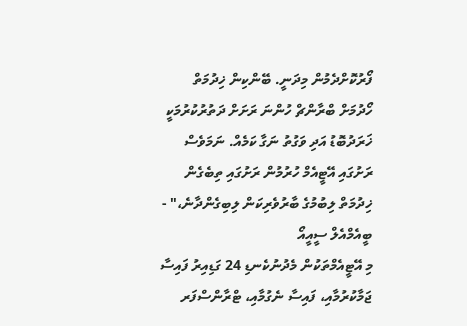ފޯރުކޮށްދެމުން މިދަނީ. ބޭންކިން ޚިދުމަތް ހޯދުމަށް ބްރާންޗް ހުންނަ ރަށަށް ދަތުރުކުރުމަކީ ޚަރަދުބޮޑު އަދި ވަގުތު ނަގާ ކަމެއް. ނަމަވެސް ރަށުގައި އޭޓީއެމް ހުރުމުން ރަށުގައި ތިބެގެން ޚިދުމަތް ލިބުމުގެ ބާރުވެރިކަން ލިބިގެންދާނެ،" - ބީއެމްއެލް ސީއީއޯ
މި އޭޓީއެމްތަކުން މެދުނުކެނޑި 24 ގަޑިއިރު ފައިސާ ޖަމާކުރުމާއި، ފައިސާ ނެގުމާއި، ޓްރާންސްފަރ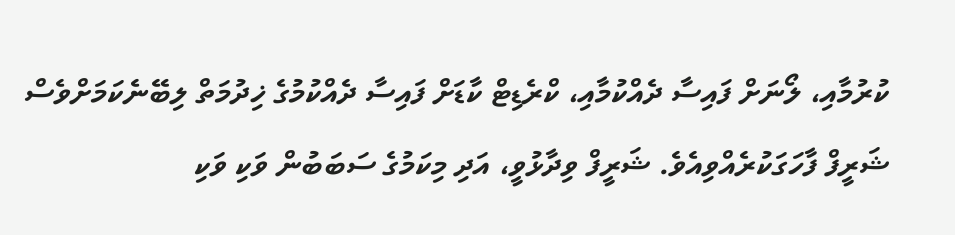ކުރުމާއި، ލޯނަށް ފައިސާ ދެއްކުމާއި، ކްރެޑިޓް ކާޑަށް ފައިސާ ދެއްކުމުގެ ޚިދުމަތް ލިބޭނެކަމަށްވެސް ޝަރީފް ފާހަގަކުރެއްވިއެވެ. ޝަރީފް ވިދާޅުވީ، އަދި މިކަމުގެ ސަބަބުން ވަކި ވަކި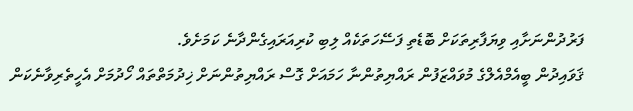ފަރުދުންނަށާއި ވިޔަފާރިތަކަށް ބޮޑެތި ފަސޭހަތަކެއް ލިބި ކުރިއަރައިގެންދާނެ ކަމަށެވެ.
ޤަވައިދުން ބީއެމްއެލްގެ މުވައްޒަފުން ރައްޔިތުންނާ ހަމައަށް ގޮސް ރައްޔިތުންނަށް ޚިދުމަތްތައް ހޯދުމަށް އެހީތެރިވާނެކަން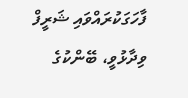ފާހަގަކުރައްވައި ޝަރީފް ވިދާޅުވީ، ބޭންކުގެ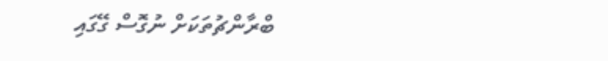ބްރާންޗުތަކަށް ނުގޮސް ގޭގައި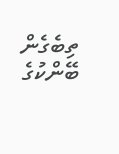ތިބެގެން ބޭންކުގެ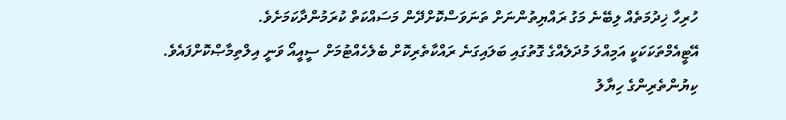ހުރިހާ ޚިދުމަތެއް ލިބޭނެ މަގު ރައްޔިތުންނަށް ތަނަވަސްކޮށްދޭން މަސައްކަތް ކުރަމުންދާކަމަށެވެ.
އޭޓީއެމްތަކަކަކީ އަމިއްލަ މުދަލެއްގެ ގޮތުގައި ބަލައިގަނެ ރައްކާތެރިކޮށް ބެލެހެއްޓުމަށް ސީއީއޯ ވަނީ އިލްތިމާޞްކޮށްފައެވެ.
ކިޔުންތެރިންގެ ހިޔާލު